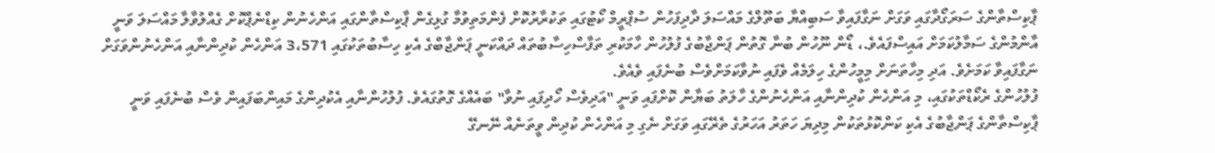ޕާކިސްތާންގެ ސަރަގޯދާގައި ވަގަށް ނަގާފައިވާ ސަބިއްޔާ ބަތޫލްގެ މައްސަލަ ދާދިފަހުން ސުޕްރީމް ކޯޓުގައި ތަކުރާރުކޮށް ފެންމަތިވުމާ ގުޅިގެން ޕާކިސްތާންގައި އަންހެނުން ކިޑްނެޕްކޮށް ގެއްލުވާލާ މައްސަލަ ވަނީ އާންމުންގެ ސަމާލުކަމަށް އައިސްފައެވެ.، ޑޯން ނޫހުން ބުނާ ގޮތުން ޕަންޖާބުގެ ފުލުހުން ހާމަކުރި ތަފާސްހިސާބުތައް ދައްކަނީ ޕަންޖާބްގެ އެކި ހިސާބުތަކުގައި 3،571 އަންހެން ކުދިންނާއި އަންހެނުންވަގަށް ނަގާފައިވާ ކަމަށެވެ. އަދި މިހާތަނަށް މިމީހުންގެ ހިލަމެއް ވެފައި ނުވާކަމަށްވެސް ބުނެފައި ވެއެވެ.
ފުލުހުންގެ ރެކޯޑްތަކުގައި، މި އަންހެން ކުދިންނާއި އަންހެނުންގެ ހާލަތު ބަޔާން ކޮށްފައި ވަނީ "އަދިވެސް ހޯދިފައި ނުވާ" ބައެއްގެ ގޮތުގައެވެ. ފުލުހުންނާއި އެކުދިންގެ މައިންބަފައިން ވެސް ބުނެފައި ވަނީ ޕާކިސްތާންގެ ޕަންޖާބުގެ އެކި ކަންކޮޅުތަކުން މިދިޔަ ހަތަރު އަހަރުގެ ތެރޭގައި ވަގަށް ނެގި މި އަންހެން ކުދިން ވީތަނެއް ނޭނގޭ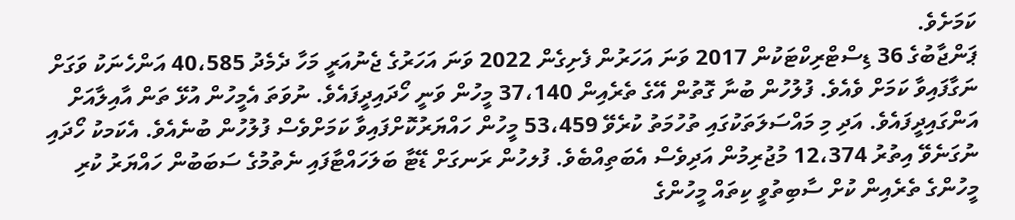ކަމަށެވެ.
ޕަންޖާބުގެ 36 ޑިސްޓްރިކްޓަކުން 2017 ވަނަ އަހަރުން ފެށިގެން 2022 ވަނަ އަހަރުގެ ޖެނުއަރީ މަހާ ދެމެދު 40،585 އަންހެނަކު ވަގަށް ނަގާފައިވާ ކަމަށް ވެއެވެ. ފުލުހުން ބުނާ ގޮތުން އޭގެ ތެރެއިން 37،140 މީހުން ވަނީ ހޯދައިދީފައެވެ. ނުވަތަ އެމީހުން އުޅޭ ތަން އާއިލާއަށް އަންގައިދީފައެވެ. އަދި މި މައްސަލަތަކުގައި ތުހުމަތު ކުރެވޭ 53،459 މީހުން ހައްޔަރުކޮށްފައިވާ ކަމަށްވެސް ފުލުހުން ބުނެއެވެ. އެކަމކު ހޯދައި ނުގަނެވޭ އިތުރު 12،374 މުޖުރިމުން އަދިވެސް އެބަތިއްބެވެ. ފުލހުން ރަނގަށް ޑޭޓާ ބަލަހައްޓާފައި ނެތުމުގެ ސަބަބުން ހައްޔަރު ކުރި މީހުންގެ ތެރެއިން ކުށް ސާބިތުވީ ކިތައް މީހުންގެ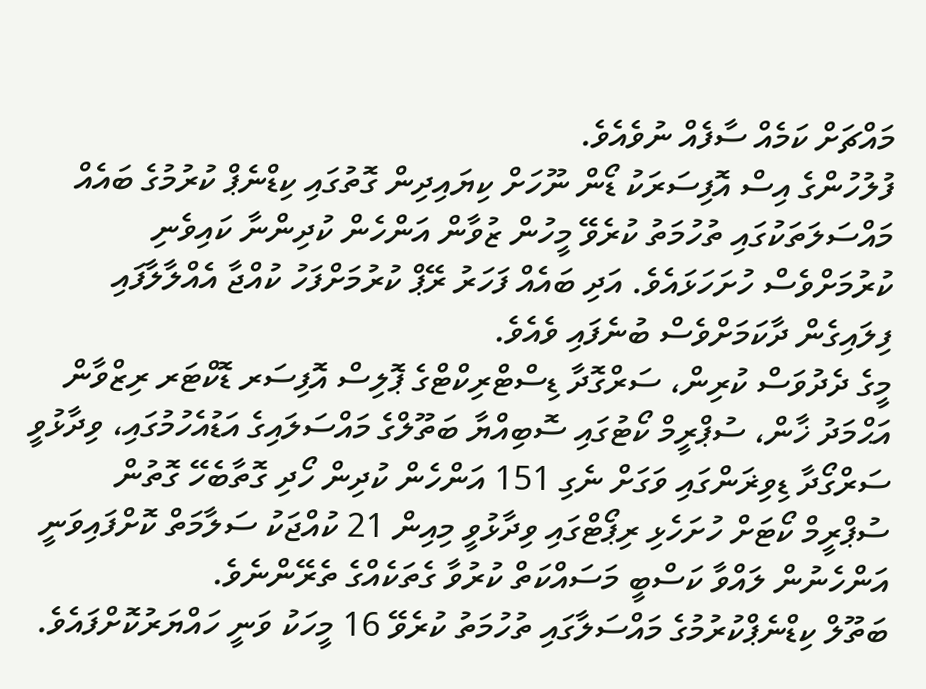މައްޗަށް ކަމެއް ސާފެއް ނުވެއެވެ.
ފުލުހުންގެ އިސް އޮފިސަރަކު ޑޯން ނޫހަށް ކިޔައިދިން ގޮތުގައި ކިޑްނެޕް ކުރުމުގެ ބައެއް މައްސަލަތަކުގައި ތުހުމަތު ކުރެވޭ މީހުން ޒުވާން އަންހެން ކުދިންނާ ކައިވެނި ކުރުމަށްވެސް ހުށަހަޅައެވެ. އަދި ބައެއް ފަހަރު ރޭޕް ކުރުމަށްފަހު ކުއްޖާ އެއްލާލާފައި ފިލައިގެން ދާކަމަށްވެސް ބުނެފައި ވެއެވެ.
މީގެ ދެދުވަސް ކުރިން، ސަރްގޮދާ ޑިސްޓްރިކްޓްގެ ޕޮލިސް އޮފިސަރ ޑޮކްޓަރ ރިޒްވާން އަޙްމަދު ޚާން، ސުޕްރީމް ކޯޓުގައި ސޮބިއްޔާ ބަތޫލްގެ މައްސަލައިގެ އަޑުއެހުމުގައި، ވިދާޅުވީ ސަރްގޯދާ ޑިވިޜަންގައި ވަގަށް ނެގި 151 އަންހެން ކުދިން ހޯދި ގޮތާބެހޭ ގޮތުން ސުޕްރީމް ކޯޓަށް ހުށަހެޅި ރިޕޯޓްގައި ވިދާޅުވީ މިއިން 21 ކުއްޖަކު ސަލާމަތް ކޮށްފައިވަނީ އަންހެނުން ލައްވާ ކަސްބީ މަސައްކަތް ކުރުވާ ގެތަކެއްގެ ތެރޭންނެވެ.
ބަތޫލް ކިޑްނެޕްކުރުމުގެ މައްސަލާގައި ތުހުމަތު ކުރެވޭ 16 މީހަކު ވަނީ ހައްޔަރުކޮށްފައެވެ.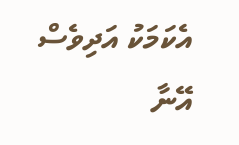އެކަމަކު އަދިވެސް އޭނާ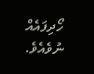ހޯދިފައެއް ނުވެއެވެ.